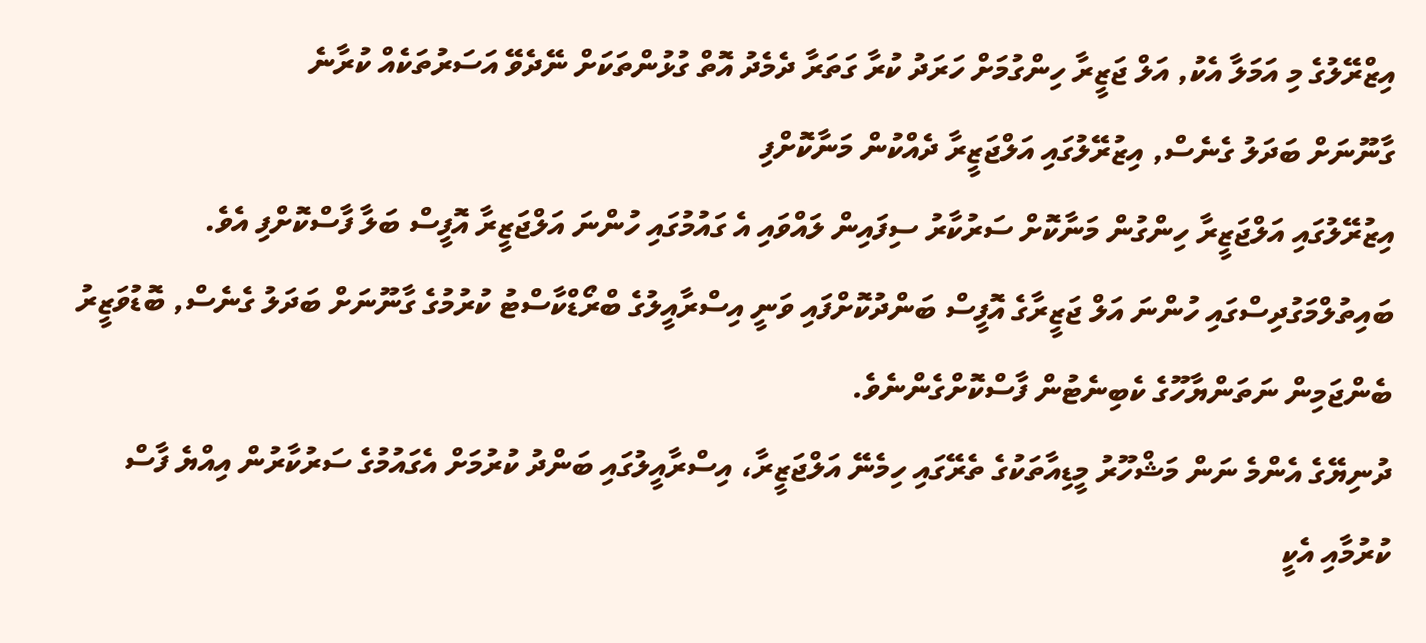އިޒްރޭލުގެ މި އަމަލާ އެކު, އަލް ޖަޒީރާ ހިންގުމަށް ހަރަދު ކުރާ ގަތަރާ ދެމެދު އޮތް ގުޅުންތަކަށް ނޭދެވޭ އަސަރުތަކެއް ކުރާނެ
ގާނޫނަށް ބަދަލު ގެނެސް, އިޒުރޭލުގައި އަލްޖަޒީރާ ދެއްކުން މަނާކޮށްފި
އިޒުރޭލުގައި އަލްޖަޒީރާ ހިންގުން މަނާކޮށް ސަރުކާރު ސިފައިން ލައްވައި އެ ގައުމުގައި ހުންނަ އަލްޖަޒީރާ އޮފީސް ބަލާ ފާސްކޮށްފި އެވެ.
ބައިތުލްމަގުދިސްގައި ހުންނަ އަލް ޖަޒީރާގެ އޮފީސް ބަންދުކޮށްފައި ވަނީ އިސްރާއީލުގެ ބްރޯޑްކާސްޓު ކުރުމުގެ ގާނޫނަށް ބަދަލު ގެނެސް, ބޮޑުވަޒީރު ބެންޖަމިން ނަތަންޔާހޫގެ ކެބިނެޓުން ފާސްކޮށްގެންނެވެ.
ދުނިޔޭގެ އެންމެ ނަން މަޝްހޫރު މީޑިއާތަކުގެ ތެރޭގައި ހިމެނޭ އަލްޖަޒީރާ، އިސްރާއީލުގައި ބަންދު ކުރުމަށް އެގައުމުގެ ސަރުކާރުން އިއްޔެ ފާސް ކުރުމާއި އެކީ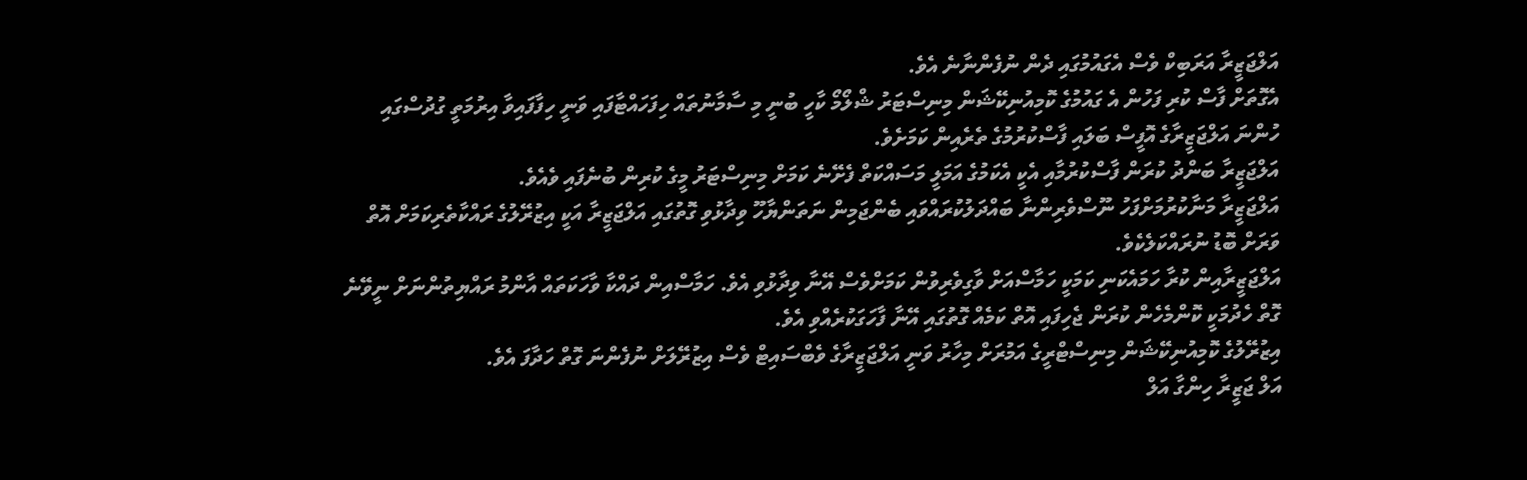އަލްޖަޒީރާ އަރަބިކް ވެސް އެގައުމުގައި ދެން ނުފެންނާނެ އެވެ.
އެގޮތަށް ފާސް ކުރި ފަހުން އެ ގައުމުގެ ކޮމިއުނިކޭޝަން މިނިސްޓަރު ޝްލޯމޯ ކާހީ ބުނީ މި ސާމާނުތައް ހިފަހައްޓާފައި ވަނީ ހިފާފައިވާ އިރުމަތީ ގުދުސްގައި ހުންނަ އަލްޖަޒީރާގެ އޮފީސް ބަލައި ފާސްކުރުމުގެ ތެރެއިން ކަމަށެވެ.
އަލްޖަޒީރާ ބަންދު ކުރަން ފާސްކުރުމާއި އެކީ އެކަމުގެ އަމަލީ މަސައްކަތް ފެށޭނެ ކަމަށް މިނިސްޓަރު މީގެ ކުރިން ބުނެފައި ވެއެވެ.
އަލްޖަޒީރާ މަނާކުރުމަށްފަހު ނޫސްވެރިންނާ ބައްދަލުކުރައްވައި ބެންޖަމިން ނަތަންޔާހޫ ވިދާޅުވި ގޮތުގައި އަލްޖަޒީރާ އަކީ އިޒުރޭލުގެ ރައްކާތެރިކަމަށް އޮތް ވަރަށް ބޮޑު ނުރައްކަލެކެވެ.
އަލްޖަޒީރާއިން ކުރާ ހަމައެކަނި ކަމަކީ ހަމާސްއަށް ވާގިވެރިވުން ކަމަށްވެސް އޭނާ ވިދާޅުވި އެވެ. ހަމާސްއިން ދައްކާ ވާހަކަތައް އާންމު ރައްޔިތުންނަށް ނީވޭނެ ގޮތް ހެދުމަކީ ކޮންމެހެން ކުރަން ޖެހިފައި އޮތް ކަމެއް ގޮތުގައި އޭނާ ފާހަގަކުރެއްވި އެވެ.
އިޒުރޭލުގެ ކޮމިއުނިކޭޝަން މިނިސްޓްރީގެ އަމުރަށް މިހާރު ވަނީ އަލްޖަޒީރާގެ ވެބްސައިޓް ވެސް އިޒުރޭލަށް ނުފެންނަ ގޮތް ހަދާފަ އެވެ.
އަލް ޖަޒީރާ ހިންގާ އަލް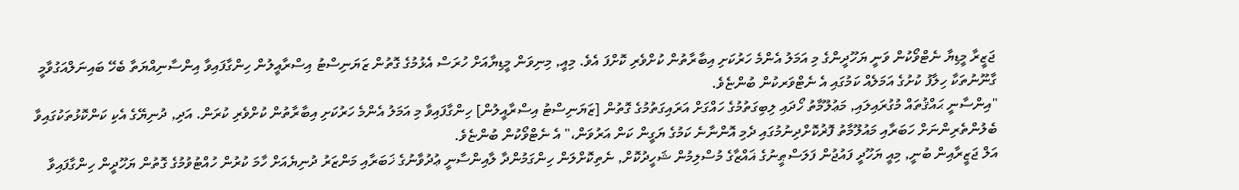ޖަޒީރާ މީޑިޔާ ނެޓްވޯކުން ވަނީ ޔަހޫދީންގެ މި އަމަލު އެންމެ ހަރުކަށި އިބާރާތުން ކުށްވެރި ކޮށްފަ އެވެ. މިއީ, މިނިވަން މީޑިޔާއަށް ހުރަސް އެޅުމުގެ ގޮތުން ޒަޔަނިސްޓު އިސްރާއީލުން ހިންގާފައިވާ އިންސާނިއްޔަތާ ބެހޭ ބައިނަލްއަގުވާމީ ގާނޫނުތަކާ ހިލާފު ކުށުގެ އަމަލެއް ކަމުގައި އެ ނެޓްވަރކުން ބުންޏެވެ.
"އިންސާނީ ޙައްޤުތައް މުގުރައިލައި, މަޢުލޫމާތު ހޯދައި ލިބިގަތުމުގެ ހައްގަށް އަރައިގަތުމުގެ ގޮތުން [ޒަޔަނިސްޓު އިސްރާއީލުން] ހިންގާފައިވާ މި އަމަލު އެންމެ ހަރުކަށި އިބާރާތުން ކުށްވެރި ކުރަން. އަދި, ދުނިޔޭގެ އެކި ކަންކޮޅުތަކުގައިވާ ބެލުންތެރިންނަށް ހަބަރާއި މައުލޫމާތު ފޮޜުކޮށްދިނުމުގައި ދެމި އޮންނާނެ ކަމުގެ ޔަގީން ކަން އަރުވަން،" އެ ނެޓްވޯކުން ބުންޏެވެ.
އަލް ޖަޒީރާއިން ބުނީ, މިއީ ޔަހޫދީ ފައުޖުން ފަލަސްޠީނުގެ ޣައްޒާގެ މުސްލިމުން ޝަހީދުކޮށް, ނެތިކޮށްލަން ހިންގަމުންދާ ލާއިންސާނީ ޢުދުވާނުގެ ޚަބަރާއި މަންޒަރު ދުނިޔެއަށް ހާމަ ކުރުން ހުއްޓުވުމުގެ ގޮތުން ޔަހޫދީން ހިންގާފައިވާ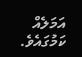އަމަލެއް ކަމުގައެވެ.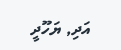އަދި, ޔަހޫދީ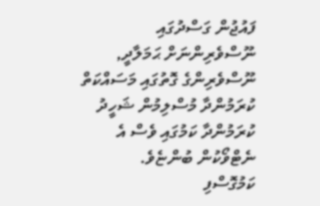ފައުޖުން ގަސްދުގައި ނޫސްވެރިންނަށް ޙަމަލާދީ, ނޫސްވެރިންގެ ގޮތުގައި މަސައްކަތް ކުރަމުންދާ މުސްލިމުން ޝަހީދު ކުރަމުންދާ ކަމުގައި ވެސް އެ ނެޓްވޯކުން ބުންޏެވެ.
ކަމުގޮސްފި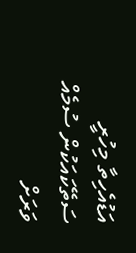އަޑުއެހިތާ މިހުރީ
ސަތޭކައަކުން ސުމެއް
ވަރަށް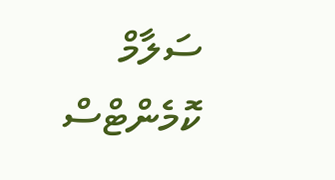ސަލާމް
ކޮމެންޓްސް